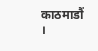काठमाडौं ।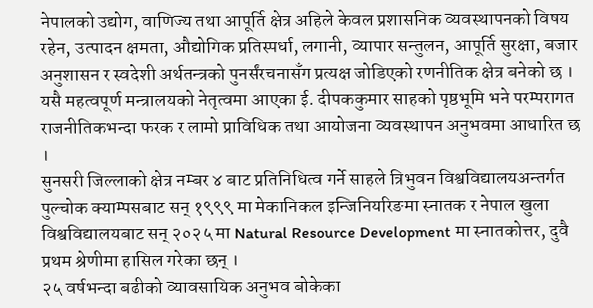नेपालको उद्योग, वाणिज्य तथा आपूर्ति क्षेत्र अहिले केवल प्रशासनिक व्यवस्थापनको विषय रहेन, उत्पादन क्षमता, औद्योगिक प्रतिस्पर्धा, लगानी, व्यापार सन्तुलन, आपूर्ति सुरक्षा, बजार अनुशासन र स्वदेशी अर्थतन्त्रको पुनर्संरचनासँग प्रत्यक्ष जोडिएको रणनीतिक क्षेत्र बनेको छ ।
यसै महत्वपूर्ण मन्त्रालयको नेतृत्वमा आएका ई. दीपककुमार साहको पृष्ठभूमि भने परम्परागत राजनीतिकभन्दा फरक र लामो प्राविधिक तथा आयोजना व्यवस्थापन अनुभवमा आधारित छ ।
सुनसरी जिल्लाको क्षेत्र नम्बर ४ बाट प्रतिनिधित्व गर्ने साहले त्रिभुवन विश्वविद्यालयअन्तर्गत पुल्चोक क्याम्पसबाट सन् १९९९ मा मेकानिकल इन्जिनियरिङमा स्नातक र नेपाल खुला विश्वविद्यालयबाट सन् २०२५ मा Natural Resource Development मा स्नातकोत्तर, दुवै प्रथम श्रेणीमा हासिल गरेका छन् ।
२५ वर्षभन्दा बढीको व्यावसायिक अनुभव बोकेका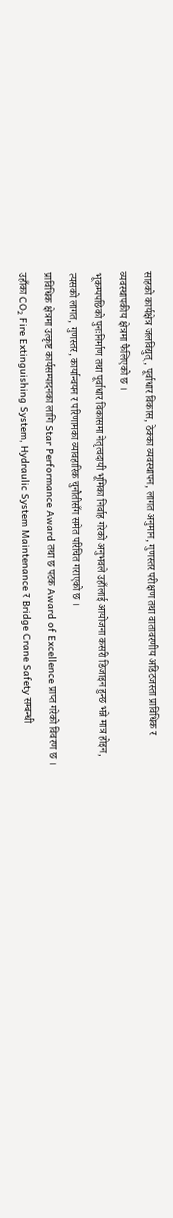साहको कार्यक्षेत्र जलविद्युत्, पूर्वाधार विकास, ठेक्का व्यवस्थापन, लागत अनुमान, गुणस्तर परीक्षण तथा वातावरणीय अडिटजस्ता प्राविधिक र व्यवस्थापकीय क्षेत्रमा फैलिएको छ ।
भूकम्पपछिको पुनःनिर्माण तथा पूर्वाधार विकासमा नेतृत्वदायी भूमिका निर्वाह गरेको अनुभवले उहाँलाई आयोजना कसरी डिजाइन हुन्छ भन्ने मात्र होइन, त्यसको लागत, गुणस्तर, कार्यान्वयन र परिणामका व्यावहारिक चुनौतीसँग समेत परिचित गराएको छ ।
प्राविधिक क्षेत्रमा उत्कृष्ट कार्यसम्पादनका लागि Star Performance Award तथा छ पटक Award of Excellence प्राप्त गरेको विवरण छ । उहाँका CO₂ Fire Extinguishing System, Hydraulic System Maintenance र Bridge Crane Safety सम्बन्धी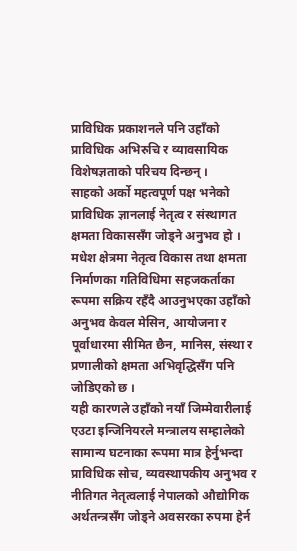प्राविधिक प्रकाशनले पनि उहाँको प्राविधिक अभिरुचि र व्यावसायिक विशेषज्ञताको परिचय दिन्छन् ।
साहको अर्को महत्वपूर्ण पक्ष भनेको प्राविधिक ज्ञानलाई नेतृत्व र संस्थागत क्षमता विकाससँग जोड्ने अनुभव हो । मधेश क्षेत्रमा नेतृत्व विकास तथा क्षमता निर्माणका गतिविधिमा सहजकर्ताका रूपमा सक्रिय रहँदै आउनुभएका उहाँको अनुभव केवल मेसिन, आयोजना र पूर्वाधारमा सीमित छैन, मानिस, संस्था र प्रणालीको क्षमता अभिवृद्धिसँग पनि जोडिएको छ ।
यही कारणले उहाँको नयाँ जिम्मेवारीलाई एउटा इन्जिनियरले मन्त्रालय सम्हालेको सामान्य घटनाका रूपमा मात्र हेर्नुभन्दा प्राविधिक सोच, व्यवस्थापकीय अनुभव र नीतिगत नेतृत्वलाई नेपालको औद्योगिक अर्थतन्त्रसँग जोड्ने अवसरका रुपमा हेर्न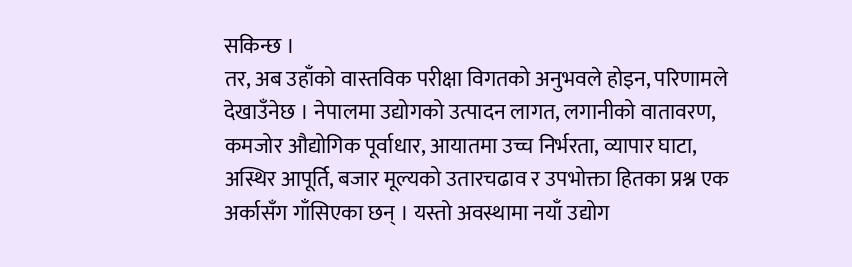सकिन्छ ।
तर, अब उहाँको वास्तविक परीक्षा विगतको अनुभवले होइन, परिणामले देखाउँनेछ । नेपालमा उद्योगको उत्पादन लागत, लगानीको वातावरण, कमजोर औद्योगिक पूर्वाधार, आयातमा उच्च निर्भरता, व्यापार घाटा, अस्थिर आपूर्ति, बजार मूल्यको उतारचढाव र उपभोक्ता हितका प्रश्न एक अर्कासँग गाँसिएका छन् । यस्तो अवस्थामा नयाँ उद्योग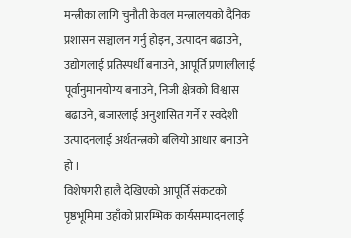मन्त्रीका लागि चुनौती केवल मन्त्रालयको दैनिक प्रशासन सञ्चालन गर्नु होइन, उत्पादन बढाउने, उद्योगलाई प्रतिस्पर्धी बनाउने, आपूर्ति प्रणालीलाई पूर्वानुमानयोग्य बनाउने, निजी क्षेत्रको विश्वास बढाउने, बजारलाई अनुशासित गर्ने र स्वदेशी उत्पादनलाई अर्थतन्त्रको बलियो आधार बनाउने हो ।
विशेषगरी हालै देखिएको आपूर्ति संकटको पृष्ठभूमिमा उहाँको प्रारम्भिक कार्यसम्पादनलाई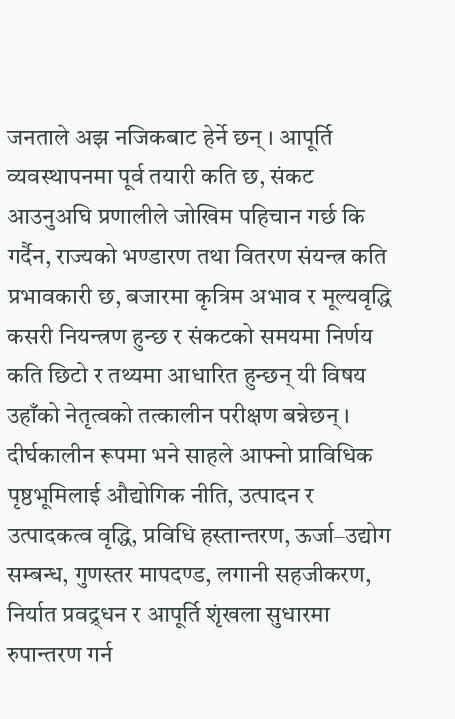जनताले अझ नजिकबाट हेर्ने छन् । आपूर्ति व्यवस्थापनमा पूर्व तयारी कति छ, संकट आउनुअघि प्रणालीले जोखिम पहिचान गर्छ कि गर्दैन, राज्यको भण्डारण तथा वितरण संयन्त्र कति प्रभावकारी छ, बजारमा कृत्रिम अभाव र मूल्यवृद्धि कसरी नियन्त्रण हुन्छ र संकटको समयमा निर्णय कति छिटो र तथ्यमा आधारित हुन्छन् यी विषय उहाँको नेतृत्वको तत्कालीन परीक्षण बन्नेछन् ।
दीर्घकालीन रूपमा भने साहले आफ्नो प्राविधिक पृष्ठभूमिलाई औद्योगिक नीति, उत्पादन र उत्पादकत्व वृद्धि, प्रविधि हस्तान्तरण, ऊर्जा–उद्योग सम्बन्ध, गुणस्तर मापदण्ड, लगानी सहजीकरण, निर्यात प्रवद्र्धन र आपूर्ति शृंखला सुधारमा रुपान्तरण गर्न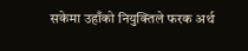सकेमा उहाँको नियुक्तिले फरक अर्थ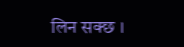लिन सक्छ ।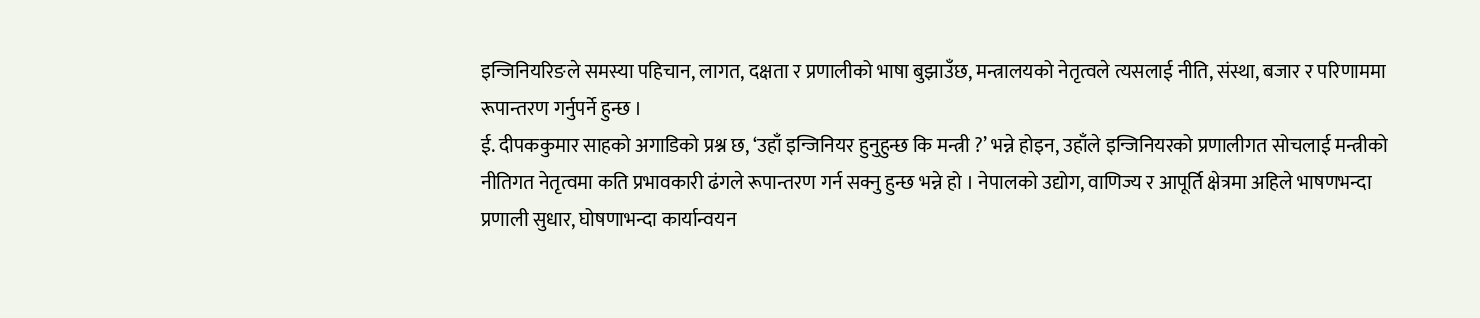इन्जिनियरिङले समस्या पहिचान, लागत, दक्षता र प्रणालीको भाषा बुझाउँछ, मन्त्रालयको नेतृत्वले त्यसलाई नीति, संस्था, बजार र परिणाममा रूपान्तरण गर्नुपर्ने हुन्छ ।
ई. दीपककुमार साहको अगाडिको प्रश्न छ, ‘उहाँ इन्जिनियर हुनुहुन्छ कि मन्त्री ?’ भन्ने होइन, उहाँले इन्जिनियरको प्रणालीगत सोचलाई मन्त्रीको नीतिगत नेतृत्वमा कति प्रभावकारी ढंगले रूपान्तरण गर्न सक्नु हुन्छ भन्ने हो । नेपालको उद्योग, वाणिज्य र आपूर्ति क्षेत्रमा अहिले भाषणभन्दा प्रणाली सुधार, घोषणाभन्दा कार्यान्वयन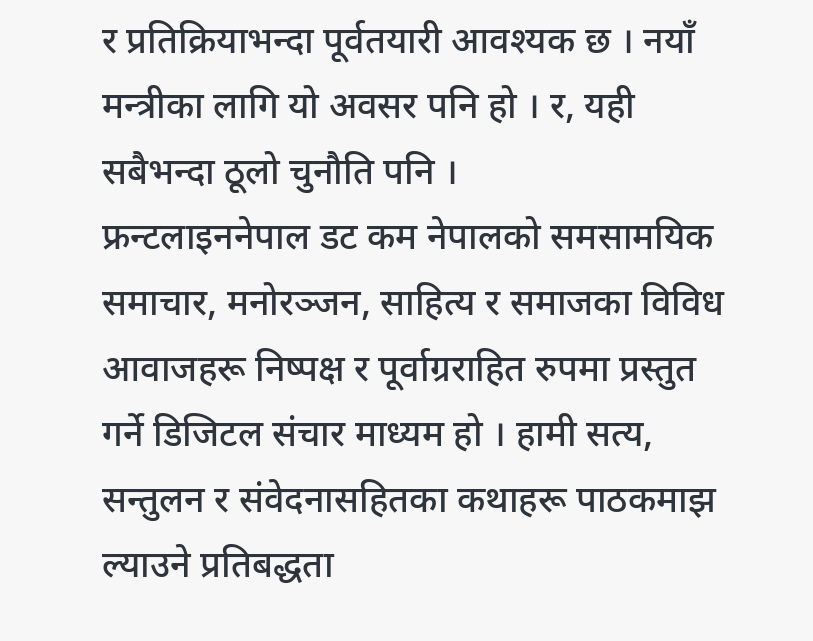र प्रतिक्रियाभन्दा पूर्वतयारी आवश्यक छ । नयाँ मन्त्रीका लागि यो अवसर पनि हो । र, यही सबैभन्दा ठूलो चुनौति पनि ।
फ्रन्टलाइननेपाल डट कम नेपालको समसामयिक समाचार, मनोरञ्जन, साहित्य र समाजका विविध आवाजहरू निष्पक्ष र पूर्वाग्रराहित रुपमा प्रस्तुत गर्ने डिजिटल संचार माध्यम हो । हामी सत्य, सन्तुलन र संवेदनासहितका कथाहरू पाठकमाझ ल्याउने प्रतिबद्धता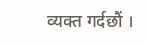व्यक्त गर्दछौं ।